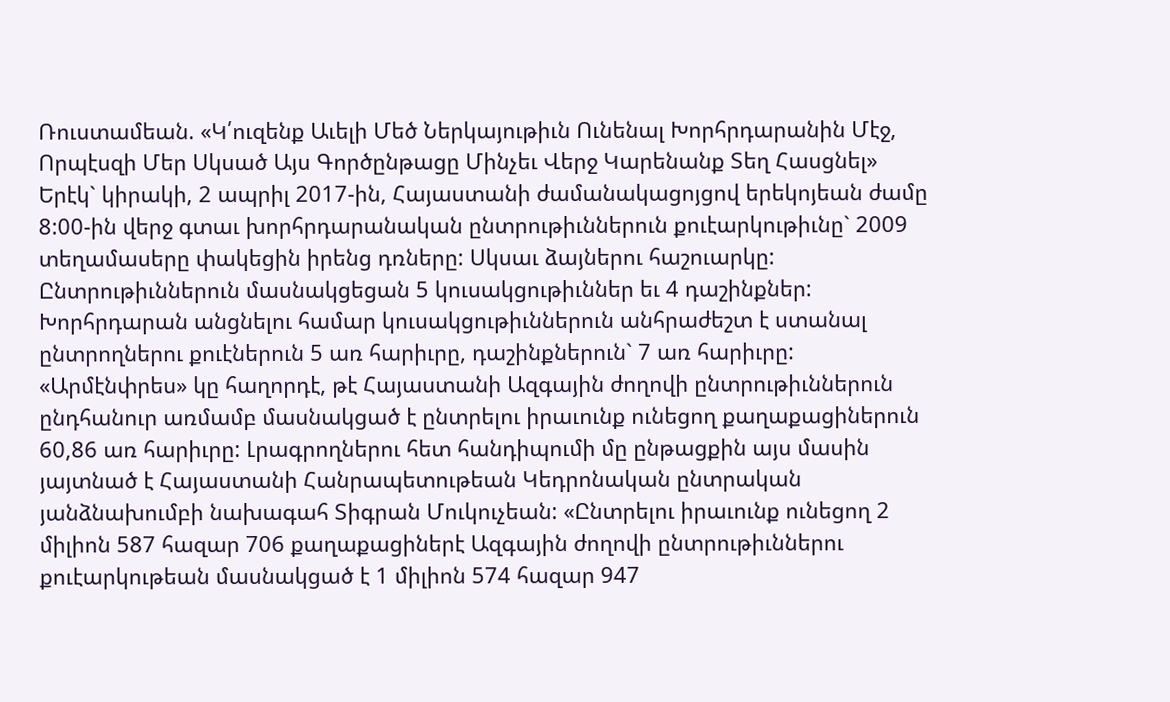Ռուստամեան. «Կ՛ուզենք Աւելի Մեծ Ներկայութիւն Ունենալ Խորհրդարանին Մէջ, Որպէսզի Մեր Սկսած Այս Գործընթացը Մինչեւ Վերջ Կարենանք Տեղ Հասցնել»
Երէկ` կիրակի, 2 ապրիլ 2017-ին, Հայաստանի ժամանակացոյցով երեկոյեան ժամը 8:00-ին վերջ գտաւ խորհրդարանական ընտրութիւններուն քուէարկութիւնը` 2009 տեղամասերը փակեցին իրենց դռները: Սկսաւ ձայներու հաշուարկը:
Ընտրութիւններուն մասնակցեցան 5 կուսակցութիւններ եւ 4 դաշինքներ: Խորհրդարան անցնելու համար կուսակցութիւններուն անհրաժեշտ է ստանալ ընտրողներու քուէներուն 5 առ հարիւրը, դաշինքներուն` 7 առ հարիւրը:
«Արմէնփրես» կը հաղորդէ, թէ Հայաստանի Ազգային ժողովի ընտրութիւններուն ընդհանուր առմամբ մասնակցած է ընտրելու իրաւունք ունեցող քաղաքացիներուն 60,86 առ հարիւրը: Լրագրողներու հետ հանդիպումի մը ընթացքին այս մասին յայտնած է Հայաստանի Հանրապետութեան Կեդրոնական ընտրական յանձնախումբի նախագահ Տիգրան Մուկուչեան: «Ընտրելու իրաւունք ունեցող 2 միլիոն 587 հազար 706 քաղաքացիներէ Ազգային ժողովի ընտրութիւններու քուէարկութեան մասնակցած է 1 միլիոն 574 հազար 947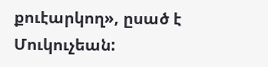քուէարկող», ըսած է Մուկուչեան: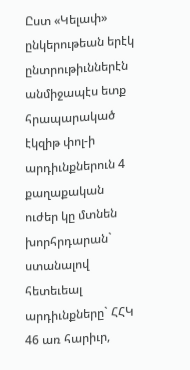Ըստ «Կելափ» ընկերութեան երէկ ընտրութիւններէն անմիջապէս ետք հրապարակած էկզիթ փոլ-ի արդիւնքներուն 4 քաղաքական ուժեր կը մտնեն խորհրդարան` ստանալով հետեւեալ արդիւնքները` ՀՀԿ 46 առ հարիւր,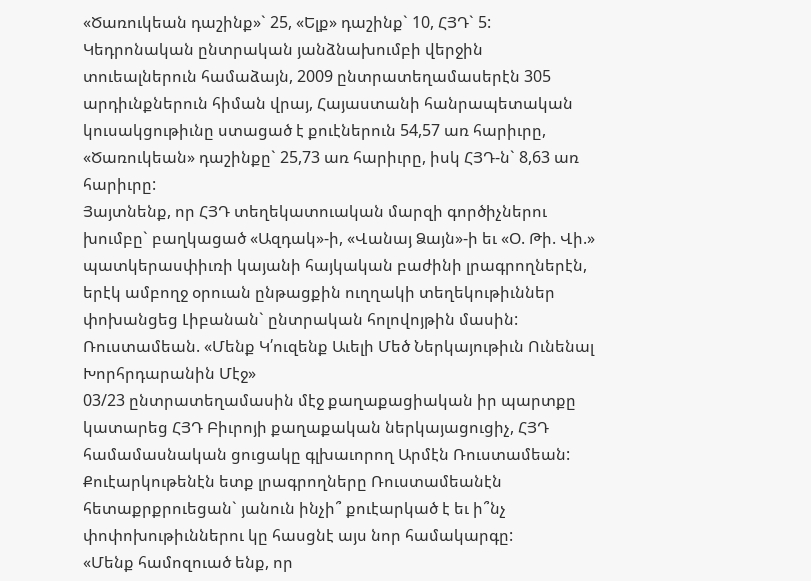«Ծառուկեան դաշինք»` 25, «Ելք» դաշինք` 10, ՀՅԴ` 5:
Կեդրոնական ընտրական յանձնախումբի վերջին տուեալներուն համաձայն, 2009 ընտրատեղամասերէն 305 արդիւնքներուն հիման վրայ, Հայաստանի հանրապետական կուսակցութիւնը ստացած է քուէներուն 54,57 առ հարիւրը, «Ծառուկեան» դաշինքը` 25,73 առ հարիւրը, իսկ ՀՅԴ-ն` 8,63 առ հարիւրը:
Յայտնենք, որ ՀՅԴ տեղեկատուական մարզի գործիչներու խումբը` բաղկացած «Ազդակ»-ի, «Վանայ Ձայն»-ի եւ «Օ. Թի. Վի.» պատկերասփիւռի կայանի հայկական բաժինի լրագրողներէն, երէկ ամբողջ օրուան ընթացքին ուղղակի տեղեկութիւններ փոխանցեց Լիբանան` ընտրական հոլովոյթին մասին:
Ռուստամեան. «Մենք Կ՛ուզենք Աւելի Մեծ Ներկայութիւն Ունենալ Խորհրդարանին Մէջ»
03/23 ընտրատեղամասին մէջ քաղաքացիական իր պարտքը կատարեց ՀՅԴ Բիւրոյի քաղաքական ներկայացուցիչ, ՀՅԴ համամասնական ցուցակը գլխաւորող Արմէն Ռուստամեան:
Քուէարկութենէն ետք լրագրողները Ռուստամեանէն հետաքրքրուեցան` յանուն ինչի՞ քուէարկած է եւ ի՞նչ փոփոխութիւններու կը հասցնէ այս նոր համակարգը:
«Մենք համոզուած ենք, որ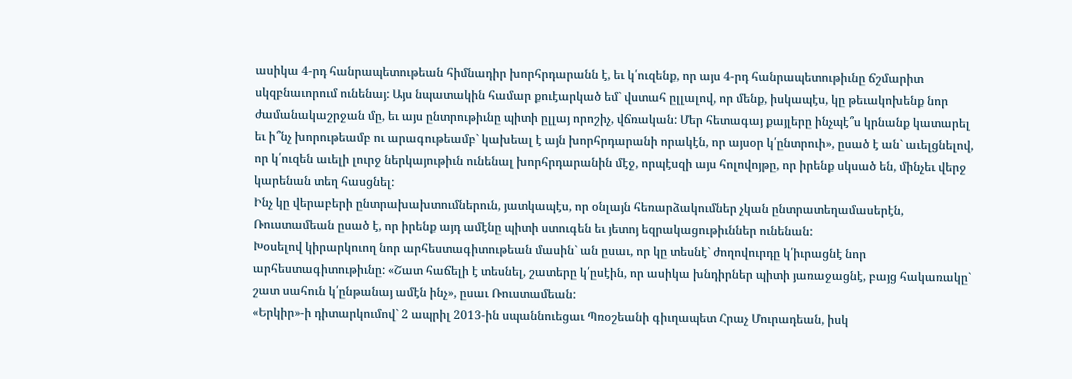ասիկա 4-րդ հանրապետութեան հիմնադիր խորհրդարանն է, եւ կ՛ուզենք, որ այս 4-րդ հանրապետութիւնը ճշմարիտ սկզբնաւորում ունենայ: Այս նպատակին համար քուէարկած եմ` վստահ ըլլալով, որ մենք, իսկապէս, կը թեւակոխենք նոր ժամանակաշրջան մը, եւ այս ընտրութիւնը պիտի ըլլայ որոշիչ, վճռական: Մեր հետագայ քայլերը ինչպէ՞ս կրնանք կատարել եւ ի՞նչ խորութեամբ ու արագութեամբ` կախեալ է այն խորհրդարանի որակէն, որ այսօր կ՛ընտրուի», ըսած է ան` աւելցնելով, որ կ՛ուզեն աւելի լուրջ ներկայութիւն ունենալ խորհրդարանին մէջ, որպէսզի այս հոլովոյթը, որ իրենք սկսած են, մինչեւ վերջ կարենան տեղ հասցնել:
Ինչ կը վերաբերի ընտրախախտումներուն, յատկապէս, որ օնլայն հեռարձակումներ չկան ընտրատեղամասերէն, Ռուստամեան ըսած է, որ իրենք այդ ամէնը պիտի ստուգեն եւ յետոյ եզրակացութիւններ ունենան:
Խօսելով կիրարկուող նոր արհեստագիտութեան մասին` ան ըսաւ, որ կը տեսնէ` ժողովուրդը կ՛իւրացնէ նոր արհեստագիտութիւնը: «Շատ հաճելի է տեսնել, շատերը կ՛ըսէին, որ ասիկա խնդիրներ պիտի յառաջացնէ, բայց հակառակը` շատ սահուն կ՛ընթանայ ամէն ինչ», ըսաւ Ռուստամեան:
«Երկիր»-ի դիտարկումով` 2 ապրիլ 2013-ին սպաննուեցաւ Պռօշեանի գիւղապետ Հրաչ Մուրադեան, իսկ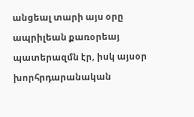անցեալ տարի այս օրը ապրիլեան քառօրեայ պատերազմն էր, իսկ այսօր խորհրդարանական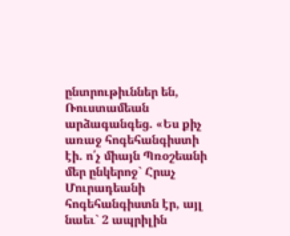ընտրութիւններ են, Ռուստամեան արձագանգեց. «Ես քիչ առաջ հոգեհանգիստի էի. ո՛չ միայն Պռօշեանի մեր ընկերոջ` Հրաչ Մուրադեանի հոգեհանգիստն էր, այլ նաեւ` 2 ապրիլին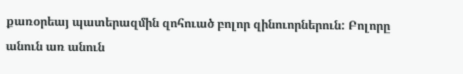քառօրեայ պատերազմին զոհուած բոլոր զինուորներուն: Բոլորը անուն առ անուն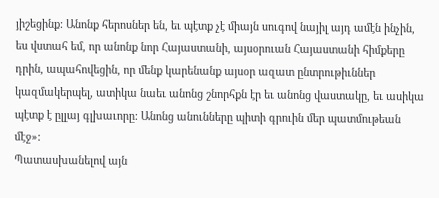յիշեցինք: Անոնք հերոսներ են, եւ պէտք չէ միայն սուգով նայիլ այդ ամէն ինչին, ես վստահ եմ, որ անոնք նոր Հայաստանի, այսօրուան Հայաստանի հիմքերը դրին, ապահովեցին, որ մենք կարենանք այսօր ազատ ընտրութիւններ կազմակերպել, ատիկա նաեւ անոնց շնորհքն էր եւ անոնց վաստակը, եւ ասիկա պէտք է ըլլայ գլխաւորը: Անոնց անունները պիտի գրուին մեր պատմութեան մէջ»:
Պատասխանելով այն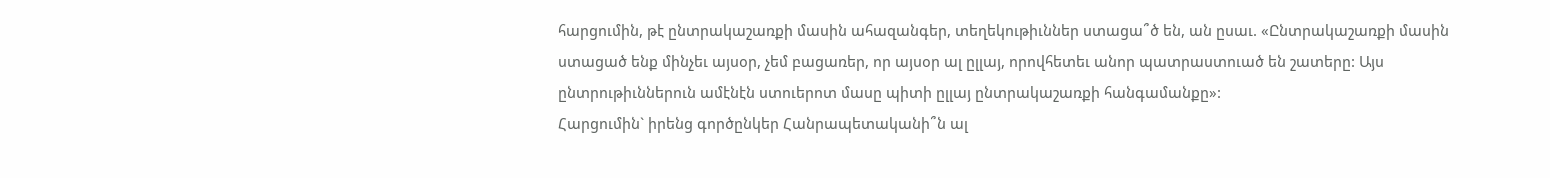հարցումին, թէ ընտրակաշառքի մասին ահազանգեր, տեղեկութիւններ ստացա՞ծ են, ան ըսաւ. «Ընտրակաշառքի մասին ստացած ենք մինչեւ այսօր, չեմ բացառեր, որ այսօր ալ ըլլայ, որովհետեւ անոր պատրաստուած են շատերը: Այս ընտրութիւններուն ամէնէն ստուերոտ մասը պիտի ըլլայ ընտրակաշառքի հանգամանքը»:
Հարցումին` իրենց գործընկեր Հանրապետականի՞ն ալ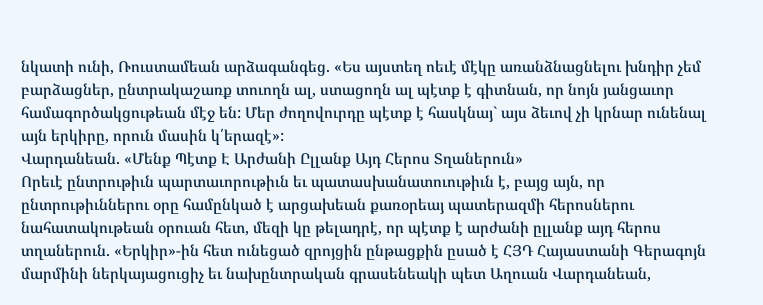նկատի ունի, Ռուստամեան արձագանգեց. «Ես այստեղ ոեւէ մէկը առանձնացնելու խնդիր չեմ բարձացներ, ընտրակաշառք տուողն ալ, ստացողն ալ պէտք է գիտնան, որ նոյն յանցաւոր համագործակցութեան մէջ են: Մեր ժողովուրդը պէտք է հասկնայ` այս ձեւով չի կրնար ունենալ այն երկիրը, որուն մասին կ՛երազէ»:
Վարդանեան. «Մենք Պէտք Է Արժանի Ըլլանք Այդ Հերոս Տղաներուն»
Որեւէ ընտրութիւն պարտաւորութիւն եւ պատասխանատուութիւն է, բայց այն, որ ընտրութիւններու օրը համընկած է արցախեան քառօրեայ պատերազմի հերոսներու նահատակութեան օրուան հետ, մեզի կը թելադրէ, որ պէտք է արժանի ըլլանք այդ հերոս տղաներուն. «Երկիր»-ին հետ ունեցած զրոյցին ընթացքին ըսած է ՀՅԴ Հայաստանի Գերագոյն մարմինի ներկայացուցիչ եւ նախընտրական գրասենեակի պետ Աղուան Վարդանեան,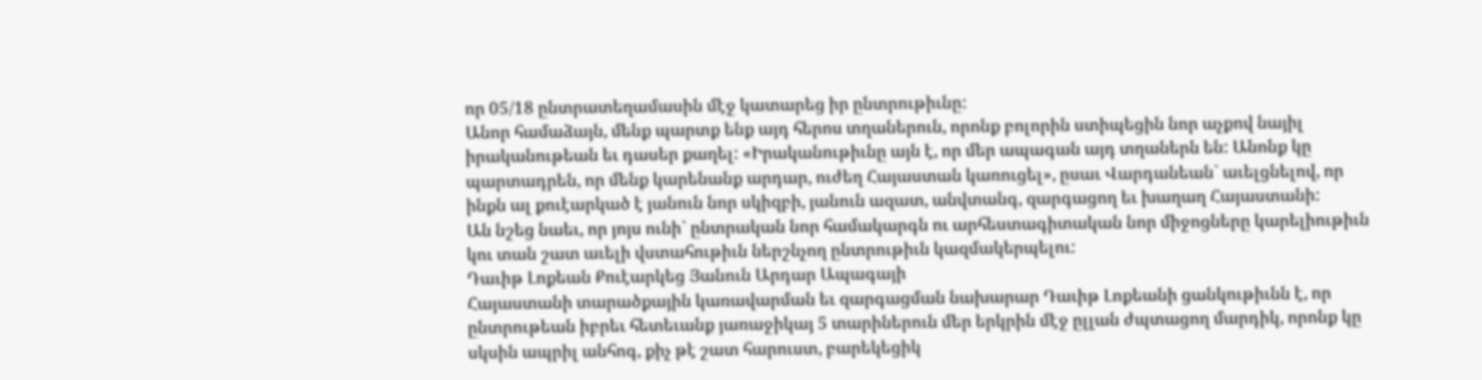որ 05/18 ընտրատեղամասին մէջ կատարեց իր ընտրութիւնը:
Անոր համաձայն, մենք պարտք ենք այդ հերոս տղաներուն, որոնք բոլորին ստիպեցին նոր աչքով նայիլ իրականութեան եւ դասեր քաղել: «Իրականութիւնը այն է, որ մեր ապագան այդ տղաներն են: Անոնք կը պարտադրեն, որ մենք կարենանք արդար, ուժեղ Հայաստան կառուցել», ըսաւ Վարդանեան` աւելցնելով, որ ինքն ալ քուէարկած է յանուն նոր սկիզբի, յանուն ազատ, անվտանգ, զարգացող եւ խաղաղ Հայաստանի:
Ան նշեց նաեւ, որ յոյս ունի` ընտրական նոր համակարգն ու արհեստագիտական նոր միջոցները կարելիութիւն կու տան շատ աւելի վստահութիւն ներշնչող ընտրութիւն կազմակերպելու:
Դաւիթ Լոքեան Քուէարկեց Յանուն Արդար Ապագայի
Հայաստանի տարածքային կառավարման եւ զարգացման նախարար Դաւիթ Լոքեանի ցանկութիւնն է, որ ընտրութեան իբրեւ հետեւանք յառաջիկայ 5 տարիներուն մեր երկրին մէջ ըլլան ժպտացող մարդիկ, որոնք կը սկսին ապրիլ անհոգ, քիչ թէ շատ հարուստ, բարեկեցիկ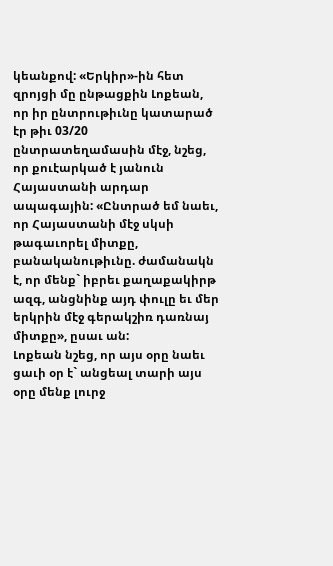կեանքով: «Երկիր»-ին հետ զրոյցի մը ընթացքին Լոքեան, որ իր ընտրութիւնը կատարած էր թիւ 03/20 ընտրատեղամասին մէջ, նշեց, որ քուէարկած է յանուն Հայաստանի արդար ապագային: «Ընտրած եմ նաեւ, որ Հայաստանի մէջ սկսի թագաւորել միտքը, բանականութիւնը. ժամանակն է, որ մենք` իբրեւ քաղաքակիրթ ազգ, անցնինք այդ փուլը եւ մեր երկրին մէջ գերակշիռ դառնայ միտքը», ըսաւ ան:
Լոքեան նշեց, որ այս օրը նաեւ ցաւի օր է` անցեալ տարի այս օրը մենք լուրջ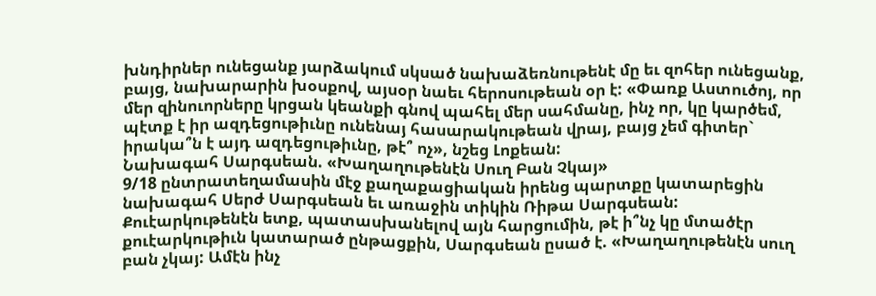խնդիրներ ունեցանք յարձակում սկսած նախաձեռնութենէ մը եւ զոհեր ունեցանք, բայց, նախարարին խօսքով, այսօր նաեւ հերոսութեան օր է: «Փառք Աստուծոյ, որ մեր զինուորները կրցան կեանքի գնով պահել մեր սահմանը, ինչ որ, կը կարծեմ, պէտք է իր ազդեցութիւնը ունենայ հասարակութեան վրայ, բայց չեմ գիտեր` իրակա՞ն է այդ ազդեցութիւնը, թէ՞ ոչ», նշեց Լոքեան:
Նախագահ Սարգսեան. «Խաղաղութենէն Սուղ Բան Չկայ»
9/18 ընտրատեղամասին մէջ քաղաքացիական իրենց պարտքը կատարեցին նախագահ Սերժ Սարգսեան եւ առաջին տիկին Ռիթա Սարգսեան: Քուէարկութենէն ետք, պատասխանելով այն հարցումին, թէ ի՞նչ կը մտածէր քուէարկութիւն կատարած ընթացքին, Սարգսեան ըսած է. «Խաղաղութենէն սուղ բան չկայ: Ամէն ինչ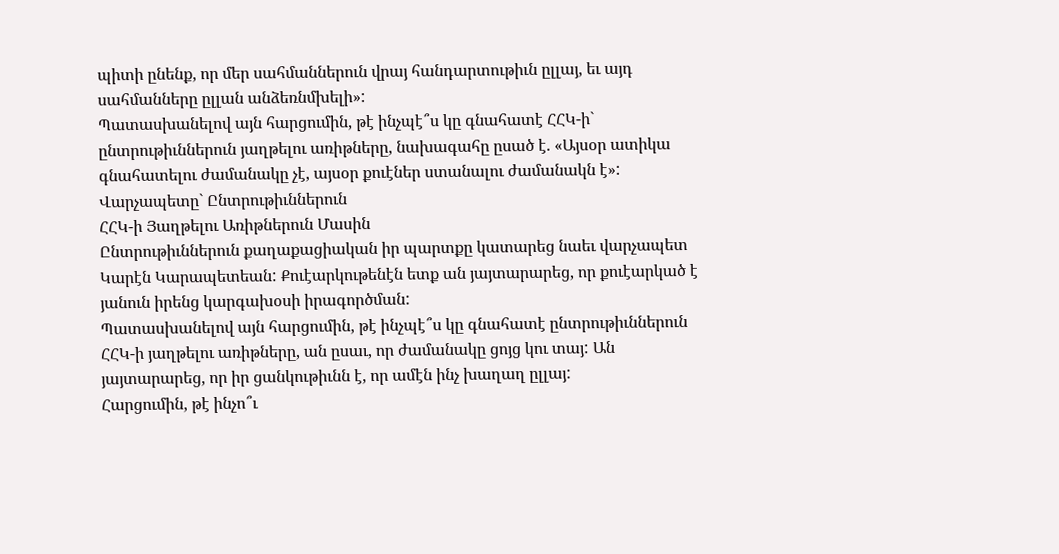պիտի ընենք, որ մեր սահմաններուն վրայ հանդարտութիւն ըլլայ, եւ այդ սահմանները ըլլան անձեռնմխելի»:
Պատասխանելով այն հարցումին, թէ ինչպէ՞ս կը գնահատէ ՀՀԿ-ի` ընտրութիւններուն յաղթելու առիթները, նախագահը ըսած է. «Այսօր ատիկա գնահատելու ժամանակը չէ, այսօր քուէներ ստանալու ժամանակն է»:
Վարչապետը` Ընտրութիւններուն
ՀՀԿ-ի Յաղթելու Առիթներուն Մասին
Ընտրութիւններուն քաղաքացիական իր պարտքը կատարեց նաեւ վարչապետ Կարէն Կարապետեան: Քուէարկութենէն ետք ան յայտարարեց, որ քուէարկած է յանուն իրենց կարգախօսի իրագործման:
Պատասխանելով այն հարցումին, թէ ինչպէ՞ս կը գնահատէ ընտրութիւններուն ՀՀԿ-ի յաղթելու առիթները, ան ըսաւ, որ ժամանակը ցոյց կու տայ: Ան յայտարարեց, որ իր ցանկութիւնն է, որ ամէն ինչ խաղաղ ըլլայ:
Հարցումին, թէ ինչո՞ւ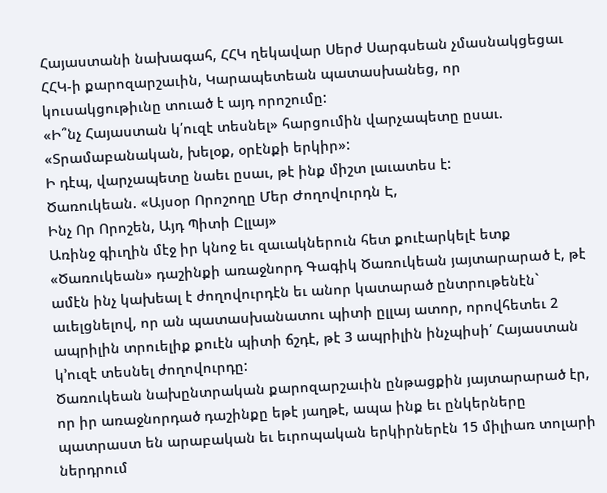Հայաստանի նախագահ, ՀՀԿ ղեկավար Սերժ Սարգսեան չմասնակցեցաւ ՀՀԿ-ի քարոզարշաւին, Կարապետեան պատասխանեց, որ կուսակցութիւնը տուած է այդ որոշումը:
«Ի՞նչ Հայաստան կ՛ուզէ տեսնել» հարցումին վարչապետը ըսաւ. «Տրամաբանական, խելօք, օրէնքի երկիր»:
Ի դէպ, վարչապետը նաեւ ըսաւ, թէ ինք միշտ լաւատես է:
Ծառուկեան. «Այսօր Որոշողը Մեր Ժողովուրդն Է,
Ինչ Որ Որոշեն, Այդ Պիտի Ըլլայ»
Առինջ գիւղին մէջ իր կնոջ եւ զաւակներուն հետ քուէարկելէ ետք «Ծառուկեան» դաշինքի առաջնորդ Գագիկ Ծառուկեան յայտարարած է, թէ ամէն ինչ կախեալ է ժողովուրդէն եւ անոր կատարած ընտրութենէն` աւելցնելով, որ ան պատասխանատու պիտի ըլլայ ատոր, որովհետեւ 2 ապրիլին տրուելիք քուէն պիտի ճշդէ, թէ 3 ապրիլին ինչպիսի՛ Հայաստան կ’ուզէ տեսնել ժողովուրդը:
Ծառուկեան նախընտրական քարոզարշաւին ընթացքին յայտարարած էր, որ իր առաջնորդած դաշինքը եթէ յաղթէ, ապա ինք եւ ընկերները պատրաստ են արաբական եւ եւրոպական երկիրներէն 15 միլիառ տոլարի ներդրում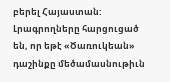բերել Հայաստան: Լրագրողները հարցուցած են, որ եթէ «Ծառուկեան» դաշինքը մեծամասնութիւն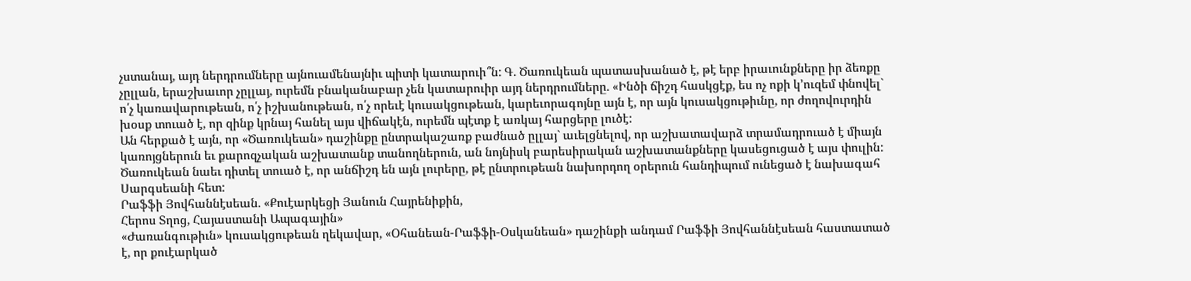չստանայ, այդ ներդրումները այնուամենայնիւ պիտի կատարուի՞ն: Գ. Ծառուկեան պատասխանած է, թէ երբ իրաւունքները իր ձեռքը չըլլան, երաշխաւոր չըլլայ, ուրեմն բնականաբար չեն կատարուիր այդ ներդրումները. «Ինծի ճիշդ հասկցէք, ես ոչ ոքի կ’ուզեմ փնովել` ո՛չ կառավարութեան, ո՛չ իշխանութեան, ո՛չ որեւէ կուսակցութեան, կարեւորագոյնը այն է, որ այն կուսակցութիւնը, որ ժողովուրդին խօսք տուած է, որ զինք կրնայ հանել այս վիճակէն, ուրեմն պէտք է առկայ հարցերը լուծէ:
Ան հերքած է այն, որ «Ծառուկեան» դաշինքը ընտրակաշառք բաժնած ըլլայ` աւելցնելով, որ աշխատավարձ տրամադրուած է միայն կառոյցներուն եւ քարոզչական աշխատանք տանողներուն, ան նոյնիսկ բարեսիրական աշխատանքները կասեցուցած է այս փուլին: Ծառուկեան նաեւ դիտել տուած է, որ անճիշդ են այն լուրերը, թէ ընտրութեան նախորդող օրերուն հանդիպում ունեցած է նախագահ Սարգսեանի հետ:
Րաֆֆի Յովհաննէսեան. «Քուէարկեցի Յանուն Հայրենիքին,
Հերոս Տղոց, Հայաստանի Ապագային»
«Ժառանգութիւն» կուսակցութեան ղեկավար, «Օհանեան-Րաֆֆի-Օսկանեան» դաշինքի անդամ Րաֆֆի Յովհաննէսեան հաստատած է, որ քուէարկած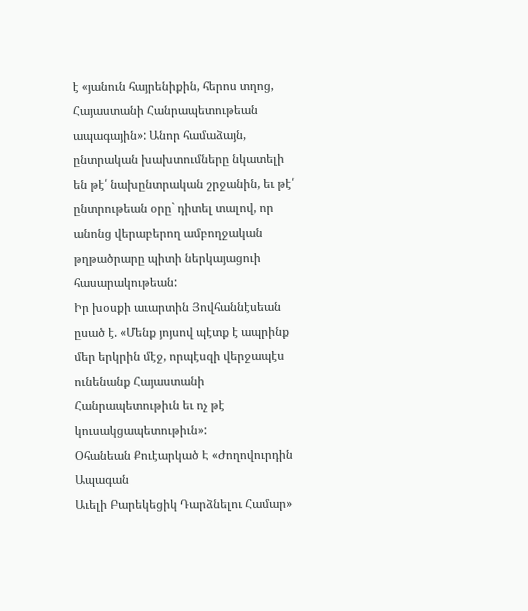է «յանուն հայրենիքին, հերոս տղոց, Հայաստանի Հանրապետութեան ապագային»: Անոր համաձայն, ընտրական խախտումները նկատելի են թէ՛ նախընտրական շրջանին, եւ թէ՛ ընտրութեան օրը` դիտել տալով, որ անոնց վերաբերող ամբողջական թղթածրարը պիտի ներկայացուի հասարակութեան:
Իր խօսքի աւարտին Յովհաննէսեան ըսած է. «Մենք յոյսով պէտք է ապրինք մեր երկրին մէջ, որպէսզի վերջապէս ունենանք Հայաստանի Հանրապետութիւն եւ ոչ թէ կուսակցապետութիւն»:
Օհանեան Քուէարկած Է «Ժողովուրդին Ապագան
Աւելի Բարեկեցիկ Դարձնելու Համար»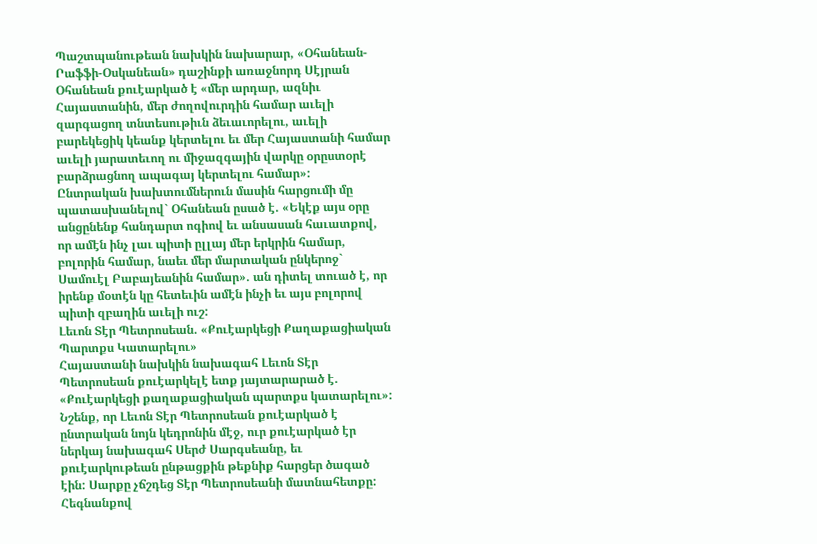Պաշտպանութեան նախկին նախարար, «Օհանեան-Րաֆֆի-Օսկանեան» դաշինքի առաջնորդ Սէյրան Օհանեան քուէարկած է «մեր արդար, ազնիւ Հայաստանին, մեր ժողովուրդին համար աւելի զարգացող տնտեսութիւն ձեւաւորելու, աւելի բարեկեցիկ կեանք կերտելու եւ մեր Հայաստանի համար աւելի յարատեւող ու միջազգային վարկը օրըստօրէ բարձրացնող ապագայ կերտելու համար»:
Ընտրական խախտումներուն մասին հարցումի մը պատասխանելով` Օհանեան ըսած է. «Եկէք այս օրը անցընենք հանդարտ ոգիով եւ անսասան հաւատքով, որ ամէն ինչ լաւ պիտի ըլլայ մեր երկրին համար, բոլորին համար, նաեւ մեր մարտական ընկերոջ` Սամուէլ Բաբայեանին համար». ան դիտել տուած է, որ իրենք մօտէն կը հետեւին ամէն ինչի եւ այս բոլորով պիտի զբաղին աւելի ուշ:
Լեւոն Տէր Պետրոսեան. «Քուէարկեցի Քաղաքացիական Պարտքս Կատարելու»
Հայաստանի նախկին նախագահ Լեւոն Տէր Պետրոսեան քուէարկելէ ետք յայտարարած է. «Քուէարկեցի քաղաքացիական պարտքս կատարելու»:
Նշենք, որ Լեւոն Տէր Պետրոսեան քուէարկած է ընտրական նոյն կեդրոնին մէջ, ուր քուէարկած էր ներկայ նախագահ Սերժ Սարգսեանը, եւ քուէարկութեան ընթացքին թեքնիք հարցեր ծագած էին: Սարքը չճշդեց Տէր Պետրոսեանի մատնահետքը: Հեգնանքով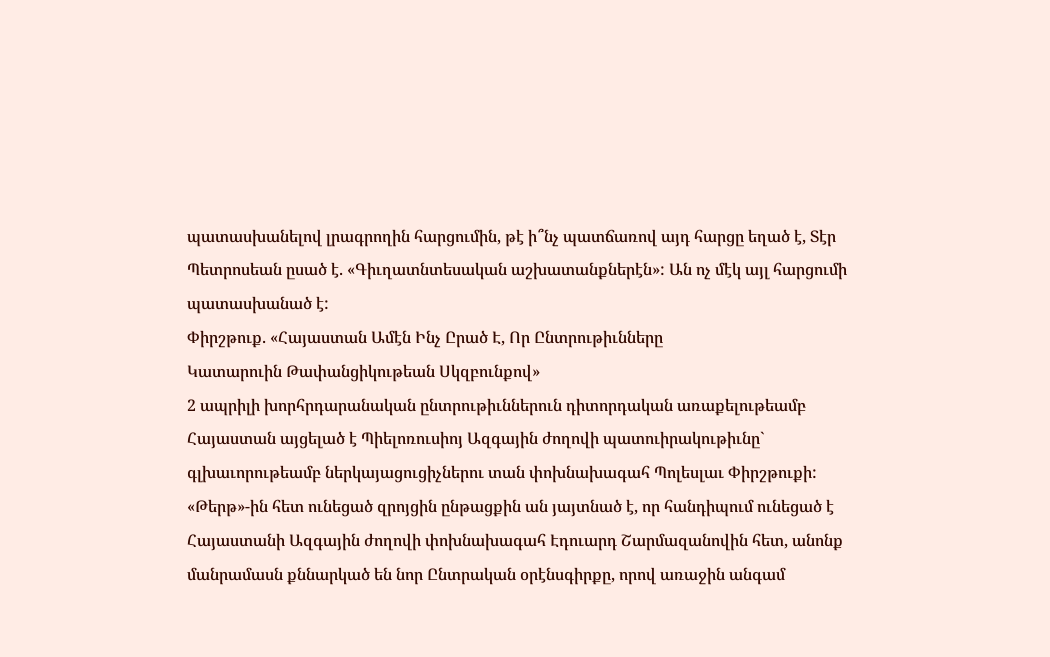պատասխանելով լրագրողին հարցումին, թէ ի՞նչ պատճառով այդ հարցը եղած է, Տէր Պետրոսեան ըսած է. «Գիւղատնտեսական աշխատանքներէն»: Ան ոչ մէկ այլ հարցումի պատասխանած է:
Փիրշթուք. «Հայաստան Ամէն Ինչ Ըրած Է, Որ Ընտրութիւնները
Կատարուին Թափանցիկութեան Սկզբունքով»
2 ապրիլի խորհրդարանական ընտրութիւններուն դիտորդական առաքելութեամբ Հայաստան այցելած է Պիելոռուսիոյ Ազգային ժողովի պատուիրակութիւնը` գլխաւորութեամբ ներկայացուցիչներու տան փոխնախագահ Պոլեսլաւ Փիրշթուքի:
«Թերթ»-ին հետ ունեցած զրոյցին ընթացքին ան յայտնած է, որ հանդիպում ունեցած է Հայաստանի Ազգային ժողովի փոխնախագահ Էդուարդ Շարմազանովին հետ, անոնք մանրամասն քննարկած են նոր Ընտրական օրէնսգիրքը, որով առաջին անգամ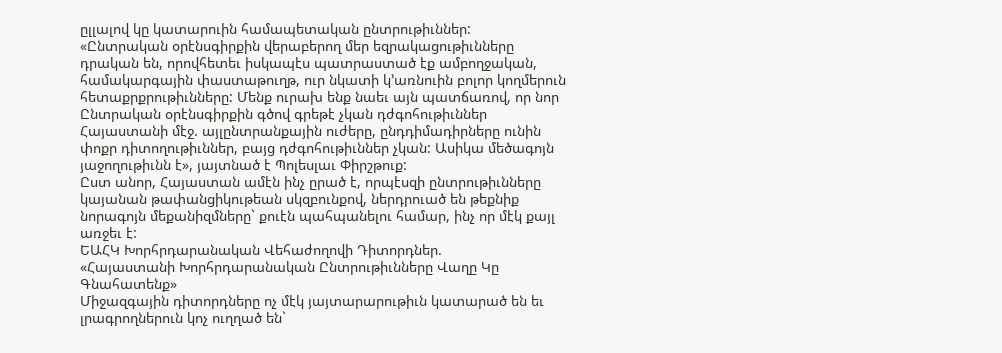ըլլալով կը կատարուին համապետական ընտրութիւններ:
«Ընտրական օրէնսգիրքին վերաբերող մեր եզրակացութիւնները դրական են, որովհետեւ իսկապէս պատրաստած էք ամբողջական, համակարգային փաստաթուղթ, ուր նկատի կ’առնուին բոլոր կողմերուն հետաքրքրութիւնները: Մենք ուրախ ենք նաեւ այն պատճառով, որ նոր Ընտրական օրէնսգիրքին գծով գրեթէ չկան դժգոհութիւններ Հայաստանի մէջ. այլընտրանքային ուժերը, ընդդիմադիրները ունին փոքր դիտողութիւններ, բայց դժգոհութիւններ չկան: Ասիկա մեծագոյն յաջողութիւնն է», յայտնած է Պոլեսլաւ Փիրշթուք:
Ըստ անոր, Հայաստան ամէն ինչ ըրած է, որպէսզի ընտրութիւնները կայանան թափանցիկութեան սկզբունքով, ներդրուած են թեքնիք նորագոյն մեքանիզմները` քուէն պահպանելու համար, ինչ որ մէկ քայլ առջեւ է:
ԵԱՀԿ Խորհրդարանական Վեհաժողովի Դիտորդներ.
«Հայաստանի Խորհրդարանական Ընտրութիւնները Վաղը Կը Գնահատենք»
Միջազգային դիտորդները ոչ մէկ յայտարարութիւն կատարած են եւ լրագրողներուն կոչ ուղղած են`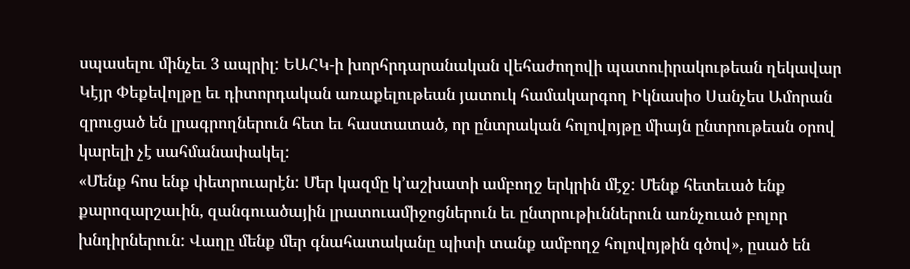սպասելու մինչեւ 3 ապրիլ: ԵԱՀԿ-ի խորհրդարանական վեհաժողովի պատուիրակութեան ղեկավար Կէյր Փեքեվոլթը եւ դիտորդական առաքելութեան յատուկ համակարգող Իկնասիօ Սանչես Ամորան զրուցած են լրագրողներուն հետ եւ հաստատած, որ ընտրական հոլովոյթը միայն ընտրութեան օրով կարելի չէ սահմանափակել:
«Մենք հոս ենք փետրուարէն: Մեր կազմը կ’աշխատի ամբողջ երկրին մէջ: Մենք հետեւած ենք քարոզարշաւին, զանգուածային լրատուամիջոցներուն եւ ընտրութիւններուն առնչուած բոլոր խնդիրներուն: Վաղը մենք մեր գնահատականը պիտի տանք ամբողջ հոլովոյթին գծով», ըսած են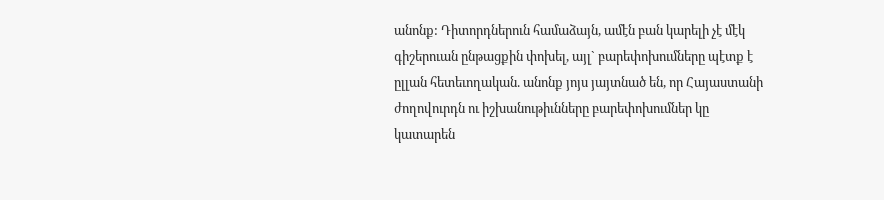անոնք: Դիտորդներուն համաձայն, ամէն բան կարելի չէ մէկ գիշերուան ընթացքին փոխել, այլ` բարեփոխումները պէտք է ըլլան հետեւողական. անոնք յոյս յայտնած են, որ Հայաստանի ժողովուրդն ու իշխանութիւնները բարեփոխումներ կը կատարեն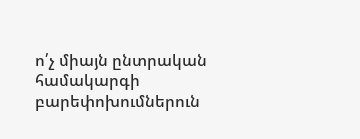ո՛չ միայն ընտրական համակարգի բարեփոխումներուն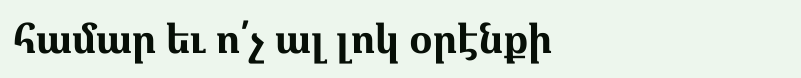համար եւ ո՛չ ալ լոկ օրէնքի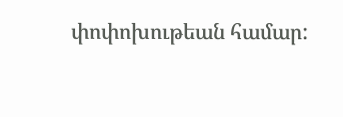փոփոխութեան համար: